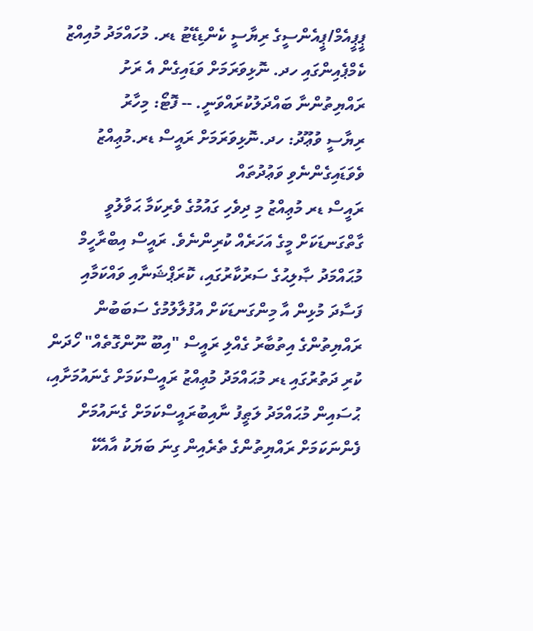ޕީޕީއެމް/ޕީއެންސީގެ ރިޔާސީ ކެންޑިޑޭޓު ޑރ. މުހައްމަދު މުއިއްޒު ކެމްޕެއިންގައި ހދ. ނޮޅިވަރަމަށް ވަޑައިގެން އެ ރަށު ރައްޔިތުންނާ ބައްދަލުކުރައްވަނީ. -- ފޮޓޯ: މިހާރު
ރިޔާސީ ވުޢޫދު: ހދ.ނޮޅިވަރަމަށް ރައީސް ޑރ.މުޢިއްޒު ވެވަޑައިގެންނެވި ވަޢުދުތައް
ރައީސް ޑރ މުޢިއްޒު މި ދިވެހި ގައުމުގެ ވެރިކަމާ ޙަވާލުވީ ގާތްގަނޑަކަށް މީގެ އަހަރެއް ކުރިންނެވެ. ރައީސް އިބްރާހީމް މުޙައްމަދު ޞާލިޙުގެ ސަރުކާރުގައި، ކޮރަޕްޝަނާއި ވައްކަމާއި ފަސާދަ މުޅިން އާ މިންގަނޑަކަށް އުފުލާލުމުގެ ސަބަބުން ރައްޔިތުންގެ އިތުބާރު ގެއްލި ރައީސް "އިބޫ ނޫންގޮތެއް" ހޯދަން ކުރި ދަތުރުގައި ޑރ މުޙައްމަދު މުޢިއްޒު ރައީސްކަމަށް ގެނައުމަށާއި، ޙުސައިން މުޙައްމަދު ލަޠީފު ނާއިބުރައީސްކަމަށް ގެނައުމަށް ފެންނަކަމަށް ރައްޔިތުންގެ ތެރެއިން ގިނަ ބަޔަކު އާއެކޭ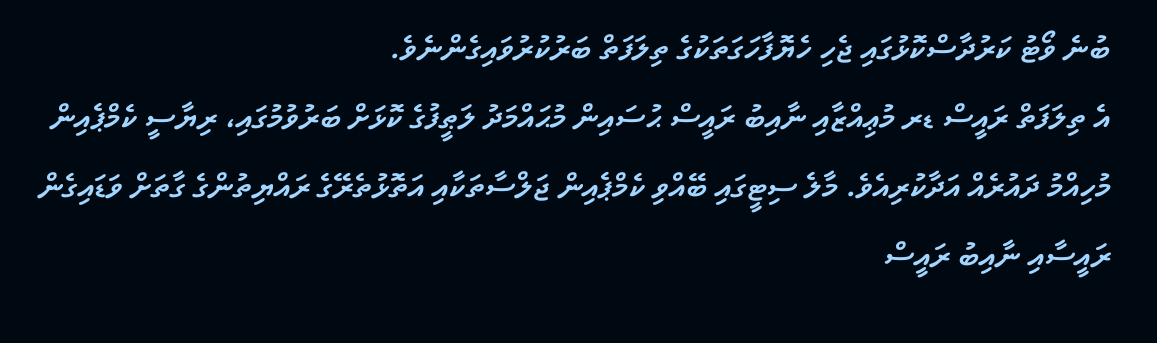ބުނެ ވޯޓު ކަރުދާސްކޮޅުގައި ޖެހި ހެޔޮފާހަގަތަކުގެ ތިލަފަތް ބަރުކުރުވައިގެންނެވެ.
އެ ތިލަފަތް ރައީސް ޑރ މުޢިއްޒާއި ނާއިބު ރައީސް ޙުސައިން މުޙައްމަދު ލަޠީފުގެ ކޮޅަށް ބަރުވުމުގައި، ރިޔާސީ ކެމްޕެއިން މުހިއްމު ދައުރެއް އަދާކުރިއެވެ. މާލެ ސިޓީގައި ބޭއްވި ކެމްޕެއިން ޖަލްސާތަކާއި އަތޮޅުތެރޭގެ ރައްޔިތުންގެ ގާތަށް ވަޑައިގެން ރައީސާއި ނާއިބު ރައީސް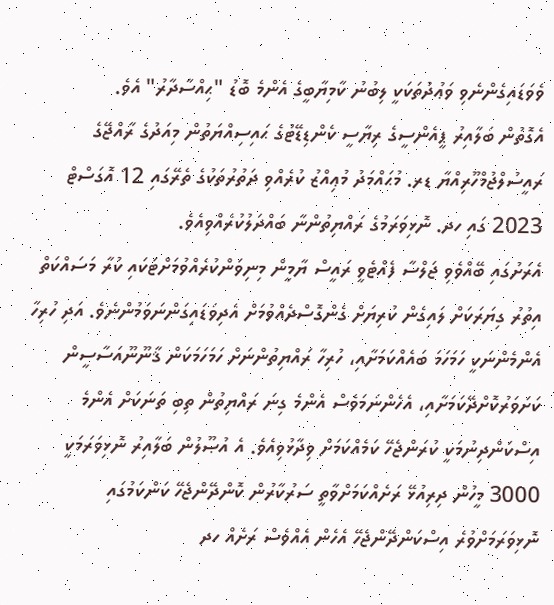ވެވަޑައިގެންނެވި ވަޢުދުތަކަކީ ލިބުނު ކާމިޔާބީގެ އެންމެ ބޮޑު "ޙިއްސާދާރު" އެވެ.
އެގޮތުން ބަލާއިރު ޕީއެންސީގެ ރިޔާސީ ކެންޑިޑޭޓުގެ ޙައިސިއްޔަތުން މިއަދުގެ ރާއްޖޭގެ ރައީސުލްޖުމްހޫރިއްޔާ ޑރ. މުޙައްމަދު މުޢިއްޒު ކުރެއްވި ދަތުރުތަކުގެ ތެރޭގައި 12 އޮގަސްޓް 2023 ގައި ހދ. ނޮޅިވަރަމުގެ ރައްޔިތުންނާ ބައްދަލުކުރެއްވިއެވެ.
އެރަށުގައި ބޭއްވެވި ޖަލްސާ ފެއްޓެވީ ރައީސް ޔާމީން މިނިވަންކުރެއްވުމަށްޓަކައި ކުރާ މަސައްކަތް އިތުރު ގިޔަރަކަށް ލައިގެން ކުރިޔަށް ގެންގޮސްދެއްވުމަށް އެދިވަޑައިގަންނަވަމުންނެވެ. އަދި ހުރިހާ އެންމެންނަކީ ހަމަހަމަ ބައެއްކަމަށާއި، ހުރިހާ ރައްޔިތުންނަށް ހަމަހަމަކަން ޤާނޫނޫއަސާސީން ކަށަވަރުކޮށްދޭކަމަށާއި، އެހެންނަމަވެސް އެންމެ ގިނަ ރައްޔިތުން ތިބި ތަނަކަށް އެންމެ އިސްކަންދިނުމަކީ ކުރަންޖެހޭ ކަމެއްކަމަށް ވިދާޅުވިއެވެ. އެ އުޞޫލުން ބަލާއިރު ނޮޅިވަރަމަކީ 3000 މީހުން ދިރިއުޅޭ ރަށެއްކަމަށްވާތީ ސަރުކާރުން ކޮންދޭންޖެހޭ ކަންކަމުގައި ނޮޅިވަރަމަށްވުރެ އިސްކަންދޭންޖެހޭ އެހެން އެއްވެސް ރަށެއް ހދ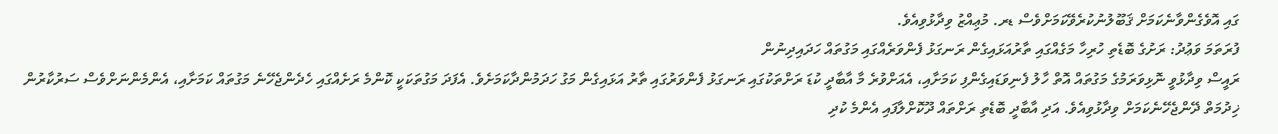ގައި އޮވެގެންވާނެކަމަށް ޤަބޫލުނުކުރެވޭކަމަށްވެސް ޑރ. މުޢިއްޒު ވިދާޅުވިއެވެ.
ފުރަތަމަ ވަޢުދު: ރަށުގެ ބޮޑެތި ހުރިހާ މަގެއްގައި ތާރުއަޅައިގެން ރަނގަޅު ފެންވަރެއްގައި މަގުތައް ހަދައިދިނުން
ރައީސް ވިދާޅުވީ ނޮޅިވަރަމުގެ މަގުތައް އޮތް ހާލު ފެނިވަޑައިގެންފި ކަމަށާއި، އެއަށްވުރެ މާ އާބާދީ ކުޑަ ރަށްތަކުގައި ރަނގަޅު ފެންވަރުގައި ތާރު އަޅައިގެން މަގު ހަދަމުންދާކަމަށެވެ. އެފަދަ މަގުތަކަކީ ކޮންމެ ރަށެއްގައި ހެދެންޖެހޭނެ މަގުތައް ކަމަށާއި، އެންމެންނަށްވެސް ސަރުކާރުން ޚިދުމަތް ދޭންޖެހޭނެކަމަށް ވިދާޅުވިއެވެ. އަދި އާބާދީ ބޮޑެތި ރަށްތައް ދޫކޮށްލާފައި އެންމެ ކުދި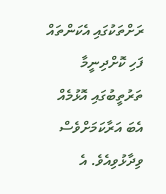ރަށްތަކުގައި އެކަންތައް ފަހި ކޮށްދިނީމާ ތަރުތީބުގައި އޮޅުމެއް
އެބަ އަރާކަމަށްވެސް ވިދާޅުވިއެވެ. އެ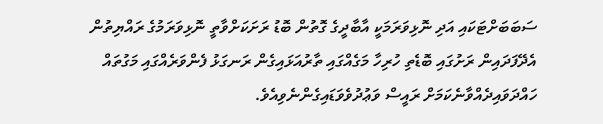ސަބަބަށްޓަކައި އަދި ނޮޅިވަރަމަކީ އާބާދީގެ ގޮތުން ބޮޑު ރަށަކަށްވާތީ ނޮޅިވަރަމުގެ ރައްޔިތުން އެދޭފަދައިން ރަށުގައި ބޮޑެތި ހުރިހާ މަގެއްގައި ތާރުއަޅައިގެން ރަނގަޅު ފެންވަރެއްގައި މަގުތައް ހައްދަވައިދެއްވާނެކަމަށް ރައީސް ވަޢުދުވެވަޑައިގެންނެވިއެވެ.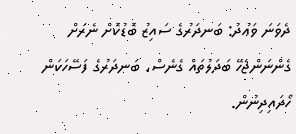ދެވަނަ ވަޢުދު: ބަނދަރުގެ ސައިޒު ބޮޑުކޮށް ނެރަށް ގެންނަންޖެހޭ ބަދަލުތައް ގެނެސް، ބަނދަރުގެ ފަސޭހަކަން ހޯދައިދިނުން.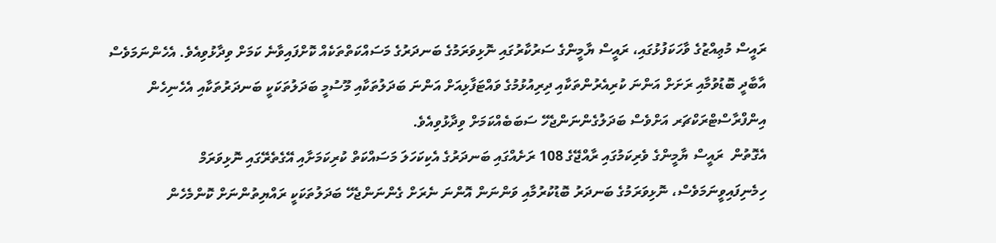ރައީސް މުޢިއްޒުގެ ވާހަކަފުޅުގައި، ރައީސް ޔާމީންގެ ސަރުކާރުގައި ނޮޅިވަރަމުގެ ބަނދަރުގެ މަސައްކަތްތަކެއް ކޮށްފައިވާނެ ކަމަށް ވިދާޅުވިއެވެ. އެހެންނަމަވެސް އާބާދީ ބޮޑުވުމާއި ރަށަށް އަންނަ ކުރިއެރުންތަކާއި ދިރިއުޅުމުގެ ވައްޓަފާޅިއަށް އަންނަ ބަދަލުތަކާއި މޫސުމީ ބަދަލުތަކަކީ ބަނދަރުތަކާއި އެހެނިހެން އިންފްރާސްޓްރަކްޗަރ އަށްވެސް ބަދަލުގެންނަންޖެހޭ ސަބަބެއްކަމަށް ވިދާޅުވިއެވެ.
އެގޮތުން  ރައީސް ޔާމީންގެ ވެރިކަމުގައި ރާއްޖޭގެ 108 ރަށެއްގައި ބަނދަރުގެ އެކިކަހަލަ މަސައްކަތް ކުރިކަމަށާއި އޭގެތެރޭގައި ނޮޅިވަރަމް ހިމެނިފައިވީނަމަވެސް، ނޮޅިވަރަމުގެ ބަނދަރު ބޮޑުކުރުމާއި ވަންނަން އޮންނަ ނެރަށް ގެންނަންޖެހޭ ބަދަލުތަކަކީ ރައްޔިތުންނަށް ކޮންމެހެން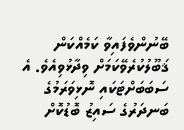ބޭނުންވެފައިވާ ކަމެއްކަން ޤަބޫލުކުރެވޭކަމަށް ވިދާޅުވިއެވެ. އެ ސަބަބަށްޓަކައި ނޮޅިވަރަމުގެ ބަނދަރުގެ ސައިޒު ބޮޑުކޮށް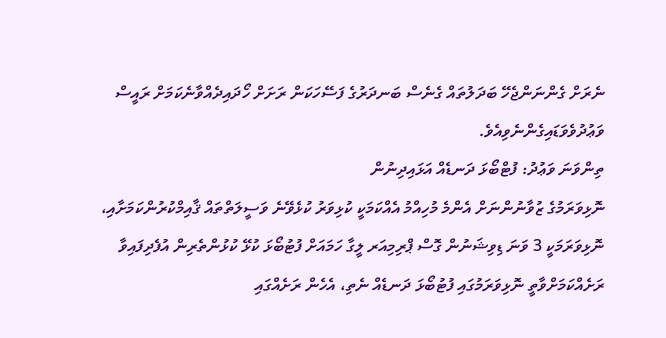ނެރަށް ގެންނަންޖެހޭ ބަދަލުތައް ގެނެސް ބަނދަރުގެ ފަސޭހަކަން ރަށަށް ހޯދައިދެއްވާނެކަމަށް ރައީސް ވަޢުދުވެވަޑައިގެންނެވިއެވެ.
ތިންވަނަ ވަޢުދު: ފުޓްބޯޅަ ދަނޑެއް އަޅައިދިނުން
ނޮޅިވަރަމުގެ ޒުވާނުންނަށް އެންމެ މުހިއްމު އެއްކަމަކީ ކުޅިވަރު ކުޅެވޭނެ ވަސީލަތްތައް ޤާއިމްކުރުންކަމަށާއި، ނޮޅިވަރަމަކީ 3 ވަނަ ޑިވިޝަނުން ގޮސް ޕްރިމިއަރ ލީގާ ހަމައަށް ފުޓުބޯޅަ ކުޅޭ ކުޅުންތެރިން އުފެދިފައިވާ ރަށެއްކަމަށްވާތީ ނޮޅިވަރަމުގައި ފުޓުބޯޅަ ދަނޑެއް ނެތި، އެހެން ރަށެއްގައި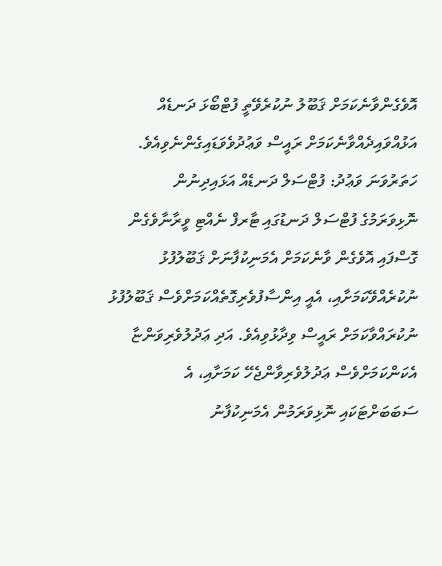އޮވެގެންވާނެކަމަށް ޤަބޫލު ނުކުރެވޭތީ ފުޓްބޯޅަ ދަނޑެއް އަޅުއްވައިދެއްވާނެކަމަށް ރައީސް ވަޢުދުވެވަޑައިގެންނެވިއެވެ.
ހަތަރުވަނަ ވަޢުދު: ފުޓްސަލް ދަނޑެއް އަޅައިދިނުން
ނޮޅިވަރަމުގެ ފުޓްސަލް ދަނޑުގައި ޓާރފް ނެއްޓި ވީރާނާވެގެން ގޮސްފައި އޮވެގެން ވާނެކަމަށް އެމަނިކުފާނަށް ޤަބޫލުފުޅު ނުކުރެއްވޭކަމަށާއި، އެއީ އިންސާފުވެރިގޮތެއްކަމަށްވެސް ޤަބޫލުފުޅު ނުކުރައްވާކަމަށް ރައީސް ވިދާޅުވިއެވެ. އަދި ޢަދުލުވެރިވަންޏާ އެކަންކަމަށްވެސް ޢަދުލުވެރިވާންޖެހޭ ކަމަށާއި، އެ ސަބަބަށްޓަކައި ނޮޅިވަރަމުން އެމަނިކުފާނު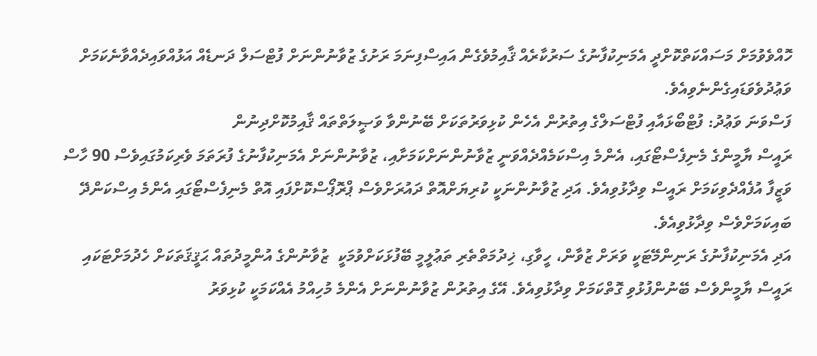ހޮއްވެވުމަށް މަސައްކަތްކޮށްދީ އެމަނިކުފާނުގެ ސަރުކާރެއް ޤާއިމުވެގެން އައިސްފިނަމަ ރަށުގެ ޒުވާނުންނަށް ފުޓްސަލް ދަނޑެއް އަޅުއްވައިދެއްވާނެކަމަށް ވަޢުދުވެވަޑައިގެންނެވިއެވެ.
ފަސްވަނަ ވަޢުދު: ފުޓްބޯޅައާއި ފުޓްސަލްގެ އިތުރުން އެހެން ކުޅިވަރުތަކަށް ބޭނުންވާ ވަޞީލަތްތައް ޤާއިމުކޮށްދިނުން
ރައީސް ޔާމީންގެ މެނިފެސްޓޯގައި، އެންމެ އިސްކަމެއްދެއްވަނީ ޒުވާނުންނަށްކަމަށާއި، ޒުވާނުންނަށް އެމަނިކުފާނުގެ ފުރަތަމަ ވެރިކަމުގައިވެސް 90 ހާސް ވަޒީފާ އުފެއްދެވިކަމަށް ރައީސް ވިދާޅުވިއެވެ. އަދި ޒުވާނުންނަކީ ކުރިޔަށްއޮތް ދައުރަށްވެސް ޕްރޮޕޯސްކޮށްފައި އޮތް މެނިފެސްޓޯގައި އެންމެ އިސްކަންދޭ ބައިކަމަށްވެސް ވިދާޅުވިއެވެ.
އަދި އެމަނިކުފާނުގެ ރަނިންމޭޓަކީ ވަރަށް ޒުވާން، ހީވާގި، ޚިދުމަތްތެރި ތަޢުލީމީ ބޭފުޅަކަށްވުމަކީ  ޒުވާނުންގެ އުންމީދުތައް ޙަޤީޤަތަކަށް ހެދުމަށްޓަކައި ރައީސް ޔާމީންވެސް ބޭނުންފުޅުވި ގޮތްކަމަށް ވިދާޅުވިއެވެ. އޭގެ އިތުރުން ޒުވާނުންނަށް އެންމެ މުހިއްމު އެއްކަމަކީ ކުޅިވަރު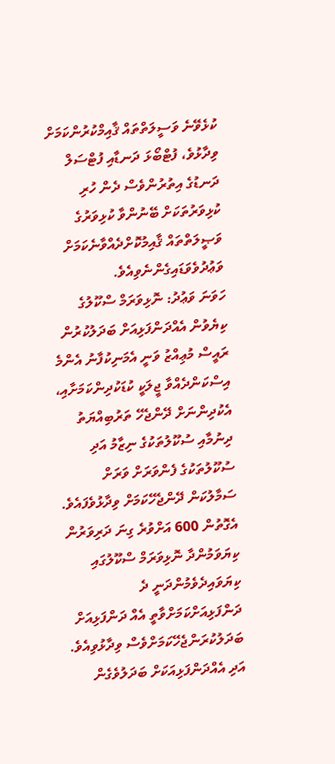ކުޅެވޭނެ ވަސީލަތްތައް ޤާއިމްކުރުންކަމަށް ވިދާޅުވެ، ފުޓްބޯޅަ ދަނޑާއި ފުޓްސަލް ދަނޑުގެ އިތުރުންވެސް ދެން ހުރި ކުޅިވަރުތަކަށް ބޭނުންވާ ކުޅިވަރުގެ ވަޞީލަތްތައް ޤާއިމުކޮށްދެއްވާނެކަމަށް ވަޢުދުވެވަޑައިގެންނެވިއެވެ.
ހަވަނަ ވަޢުދު: ނޮޅިވަރަމް ސްކޫލުގެ ކިޔެވުން އެއްދަންފަޅިއަށް ބަދަލުކުރުން
ރައީސް މުޢިއްޒު ވަނީ އެމަނިކުފާނު އެންމެ އިސްކަންދެއްވާ ޖީލަކީ ކުޑަކުދިންކަމަށާއި، އެކުދިންނަށް ދޭންޖެހޭ ތަރުބިއްޔަތު ދިނުމާއި ސުކޫލުތަކުގެ ނިޒާމު އަދި ސުކޫލުތަކުގެ ފެންވަރަށް ވަރަށް ސަމާލުކަން ދޭންޖެހޭކަމަށް ވިދާޅުވެފައެވެ. އެގޮތުން 600 އަށްވުރެ ގިނަ ދަރިވަރުން ކިޔަވަމުންދާ ނޮޅިވަރަމް ސްކޫލުގައި ކިޔަވައިދެވެމުންދަނީ ދެ ދަންފަޅިއަށްކަމަށްވާތީ އެއް ދަންފަޅިއަށް ބަދަލުކުރަންޖެހޭކަމަށްވެސް ވިދާޅުވިއެވެ. އަދި އެއްދަންފަޅިއަކަށް ބަދަލުވެގެން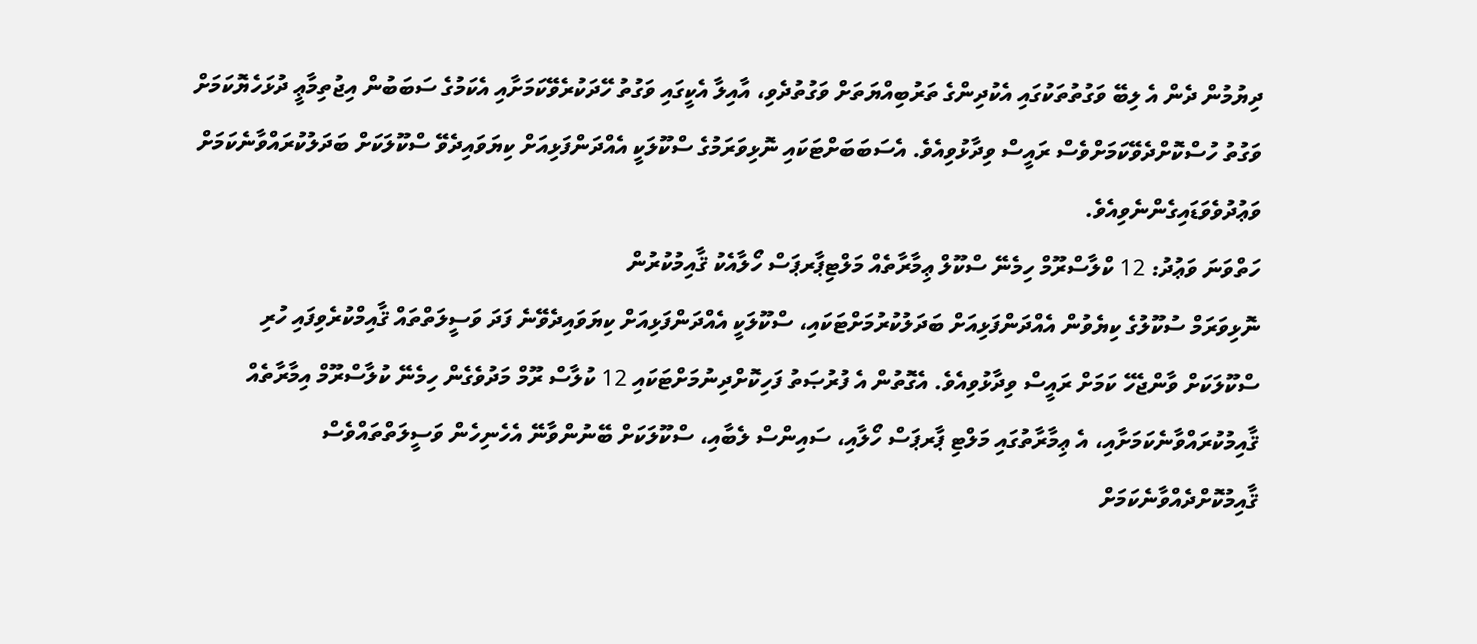ދިޔުމުން ދެން އެ ލިބޭ ވަގުތުތަކުގައި އެކުދިންގެ ތަރުބިއްޔަތަށް ވަގުތުދެވި، އާއިލާ އެކީގައި ވަގުތު ހޭދަކުރެވޭކަމަށާއި އެކަމުގެ ސަބަބުން އިޖުތިމާޢީ ދުޅަހެޔޮކަމަށް ވަގުތު ހުސްކޮށްދެވޭކަމަށްވެސް ރައީސް ވިދާޅުވިއެވެ. އެސަބަބަށްޓަކައި ނޮޅިވަރަމުގެ ސްކޫލަކީ އެއްދަންފަޅިއަށް ކިޔަވައިދެވޭ ސްކޫލަކަށް ބަދަލުކުރައްވާނެކަމަށް ވަޢުދުވެވަޑައިގެންނެވިއެވެ.
ހަތްވަނަ ވަޢުދު: 12 ކްލާސްރޫމް ހިމެނޭ ސްކޫލް ޢިމާރާތެއް މަލްޓިޕާރޕަސް ހޯލާއެކު ޤާއިމުކުރުން
ނޮޅިވަރަމް ސުކޫލުގެ ކިޔެވުން އެއްދަންފަޅިއަށް ބަދަލުކުރުމަށްޓަކައި، ސްކޫލަކީ އެއްދަންފަޅިއަށް ކިޔަވައިދެވޭނެ ފަދަ ވަސީލަތްތައް ޤާއިމްކުރެވިފައި ހުރި ސްކޫލަކަށް ވާންޖެހޭ ކަމަށް ރައީސް ވިދާޅުވިއެވެ. އެގޮތުން އެ ފުރުޞަތު ފަހިކޮށްދިނުމަށްޓަކައި 12 ކުލާސް ރޫމް މަދުވެގެން ހިމެނޭ ކުލާސްރޫމް އިމާރާތެއް ޤާއިމުކުރައްވާނެކަމަށާއި، އެ ޢިމާރާތުގައި މަލްޓި ޕާރޕަސް ހޯލާއި، ސައިންސް ލެބާއި، ސްކޫލަކަށް ބޭނުންވާނޭ އެހެނިހެން ވަސީލަތްތައްވެސް ޤާއިމުކޮށްދެއްވާނެކަމަށް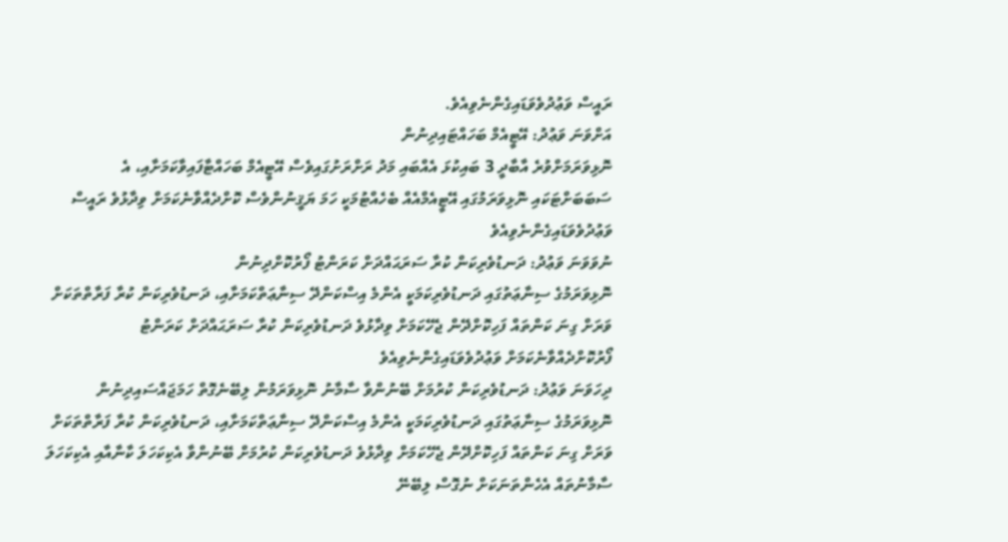ރައީސް ވަޢުދުވެވަޑައިގެންނެވިއެވެ.
އަށްވަނަ ވަޢުދު: އޭޓީއެމް ބަހައްޓައިދިނުން
ނޮޅިވަރަމަށްވުރެ އާބާދީ 3 ބައިކުޅަ އެއްބައި މަދު ރަށްރަށުގައިވެސް އޭޓީއެމް ބަހައްޓާފައިވާކަމަށާއި، އެ ސަބަބަށްޓަކައި ނޮޅިވަރަމުގައި އޭޓީއެމްއެއް ބެހެއްޓުމަކީ ހަމަ ޔަޤީނުންވެސް ކޮށްދެއްވާނެކަމަށް ވިދާޅުވެ ރައީސް ވަޢުދުވެވަޑައިގެންނެވިއެވެ
ނުވަވަނަ ވަޢުދު: ދަނޑުވެރިކަން ކުރާ ސަރަޙައްދަށް ކަރަންޓު ފޯރުކޮށްދިނުން
ނޮޅިވަރަމުގެ ސިނާޢަތުގައި ދަނޑުވެރިކަމަކީ އެންމެ އިސްކަންދޭ ސިނާޢަތްކަމަށާއި، ދަނޑުވެރިކަން ކުރާ ފަރާތްތަކަށް ވަރަށް ގިނަ ކަންތައް ފަހިކޮށްދޭން ޖެހޭކަމަށް ވިދާޅުވެ ދަނޑުވެރިކަން ކުރާ ސަރަޙައްދަށް ކަރަންޓު ފޯރުކޮށްދެއްވާނެކަމަށް ވަޢުދުވެވަޑައިގެންނެވިއެވެ
ދިހަވަނަ ވަޢުދު: ދަނޑުވެރިކަން ކުރުމަށް ބޭނުންވާ ސާމާނު ނޮޅިވަރަމުން ލިބޭނެގޮތް ހަމަޖައްސައިދިނުން
ނޮޅިވަރަމުގެ ސިނާޢަތުގައި ދަނޑުވެރިކަމަކީ އެންމެ އިސްކަންދޭ ސިނާޢަތްކަމަށާއި، ދަނޑުވެރިކަން ކުރާ ފަރާތްތަކަށް ވަރަށް ގިނަ ކަންތައް ފަހިކޮށްދޭން ޖެހޭކަމަށް ވިދާޅުވެ ދަނޑުވެރިކަން ކުރުމަށް ބޭނުންވާ އެކިކަހަލަ ކާނާއާއި އެކިކަހަލަ ސާމާނުތައް އެހެންތަނަކަށް ނުގޮސް ލިބޭނޭ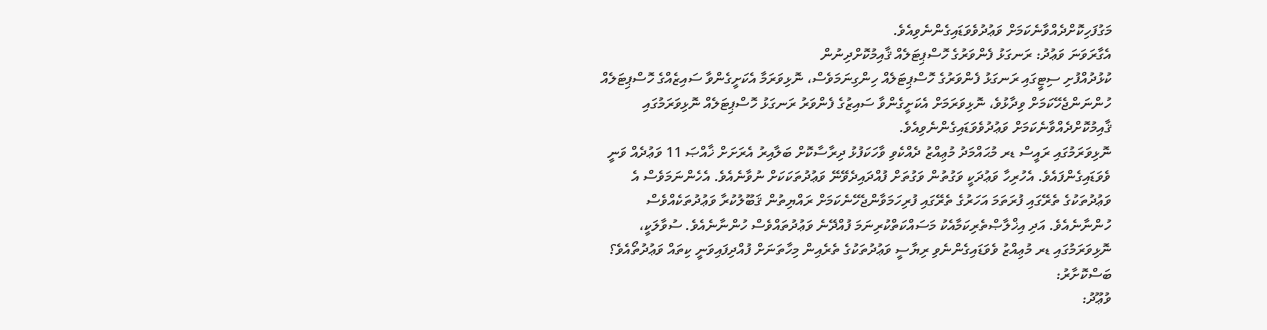މަގުފަހިކޮށްދެއްވާނެކަމަށް ވަޢުދުވެވަޑައިގެންނެވިއެވެ.
އެގާރަވަނަ ވަޢުދު: ރަނގަޅު ފެންވަރުގެ ހޮސްޕިޓަލެއް ޤާއިމުކޮށްދިނުން
ކުޅުދުއްފުށި ސިޓީގައި ރަނގަޅު ފެންވަރުގެ ހޮސްޕިޓަލެއް ހިންގިނަމަވެސް، ނޮޅިވަރަމާ އެކަށީގެންވާ ސައިޒެއްގެ ހޮސްޕިޓަލެއް ހުންނަންޖެހޭކަމަށް ވިދާޅުވެ، ނޮޅިވަރަމަށް އެކަށީގެންވާ ސައިޒުގެ ފެންވަރު ރަނގަޅު ހޮސްޕިޓަލެއް ނޮޅިވަރަމުގައި ޤާއިމުކޮށްދެއްވާނެކަމަށް ވަޢުދުވެވަޑައިގެންނެވިއެވެ.
ނޮޅިވަރަމުގައި ރައީސް ޑރ މުޙައްމަދު މުޢިއްޒު ދެއްކެވި ވާހަކަފުޅު ދިރާސާކޮށް ބަލާއިރު އެރަށަށް ޚާއްޞަ 11 ވަޢުދެއް ވަނީ ވެވަޑައިގެންފައެވެ. އެހުރިހާ ވަޢުދަކީ ވަގުތުން ވަގުތަށް ފުއްދައިދެވޭނޭ ވަޢުދުތަކަކަށް ނުވާނެއެވެ. އެހެންނަމަވެސް އެ ވަޢުދުތަކުގެ ތެރޭގައި ފުރަތަމަ އަހަރުގެ ތެރޭގައި ފުރިހަމަވާންޖެހޭނެކަމަށް ރައްޔިތުން ޤަބޫލުކުރާ ވަޢުދުތަކެއްވެސް ހުންނާނެއެވެ. އަދި އިޚްލާޞްތެރިކަމާއެކު މަސައްކަތްކުރިނަމަ ފުއްދޭނެ ވަޢުދުތައްވެސް ހުންނާނެއެވެ. ސުވާލަކީ، ނޮޅިވަރަމުގައި ޑރ މުޢިއްޒު ވެވަޑައިގެންނެވި ރިޔާސީ ވަޢުދުތަކުގެ ތެރެއިން މިހާތަނަށް ފުއްދިފައިވަނީ ކިތައް ވަޢުދުތޯއެވެ؟
ބަސްކޮށާރު:
ވުޢޫދު: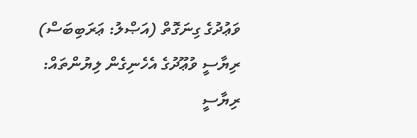ވަޢުދުގެ ގިނަގޮތް (އަޞްލު: ޢަރަބިބަސް)
ރިޔާސީ ވުޢޫދުގެ އެހެނިގެން ލިޔުންތައް:
ރިޔާސީ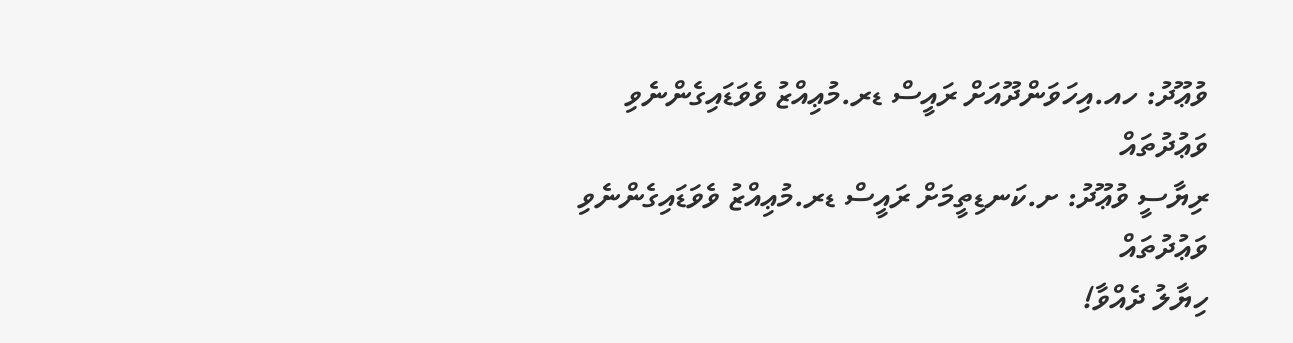ވުޢޫދު: ހއ.އިހަވަންދޫއަށް ރައީސް ޑރ.މުޢިއްޒު ވެވަޑައިގެންނެވި ވަޢުދުތައް
ރިޔާސީ ވުޢޫދު: ށ.ކަނޑިތީމަށް ރައީސް ޑރ.މުޢިއްޒު ވެވަޑައިގެންނެވި ވަޢުދުތައް
ހިޔާލު ދެއްވާ!